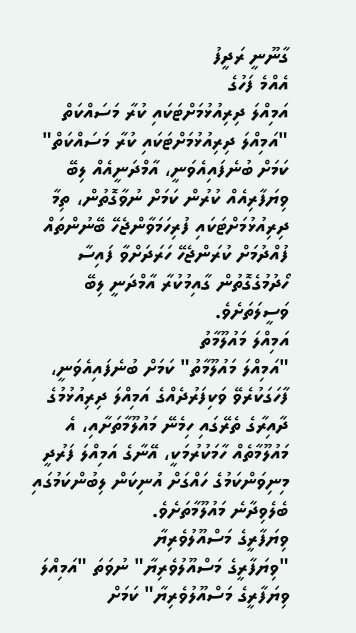ގާނޫނީ ރަދީފު
އެއްމެ ފަހުގެ
އަމިއްލަ ދިރިއުޅުމަށްޓަކައި ކުރާ މަސައްކަތް
"އަމިއްލަ ދިރިއުޅުމަށްޓަކައި ކުރާ މަސައްކަތް" ކަމަށް ބުނެފައިއެވަނީ، އާމްދަނީއެއް ލިބޭ ވިޔަފާރިއެއް ކުރުން ކަމަށް ނުވާގޮތުން، ތިމާ ދިރިއުޅުމަށްޓަކައި ފުރިހަމަވާންޖެހޭ ބޭނުންތައް ފުއްދުމަށް ކުރަންޖެހޭ ހަރަދަށްވާ ފައިސާ ހޯދުމުގެގޮތުން ގާއިމުކުރާ އާމްދަނީ ލިބޭ ވަސީލަތަށެވެ.
އަމިއްލަ މައުލޫމާތު
"އަމިއްލަ މައުލޫމާތު" ކަމަށް ބުނެފައިއެވަނީ، ފާހަގަކުރެވޭ ވަކިފަރުދެއްގެ އަމިއްލަ ދިރިއުޅުމުގެ ދާއިރާގެ ތެރޭގައި ހިމެނޭ މައުލޫމާތަށާއި، އެ މައުލޫމާތެއް ހާމަކުރުމަކީ، އޭނާގެ އަމިއްލަ ފަރުދީ މިނިވަންކަމުގެ ހައްގަށް އުނިކަން ލިބުންކަމުގައި ބެލެވިދާނެ މައުލޫމާތަށެވެ.
ވިޔަފާރީގެ މަސްއޫލުވެރިޔާ
"ވިޔަފާރީގެ މަސްއޫލުވެރިޔާ" ނުވަތަ "އަމިއްލަ ވިޔަފާރީގެ މަސްއޫލުވެރިޔާ" ކަމަށް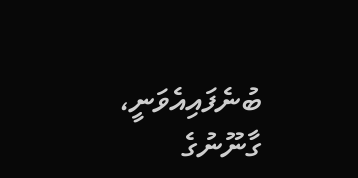ބުނެފައިއެވަނީ، ގާނޫނުގެ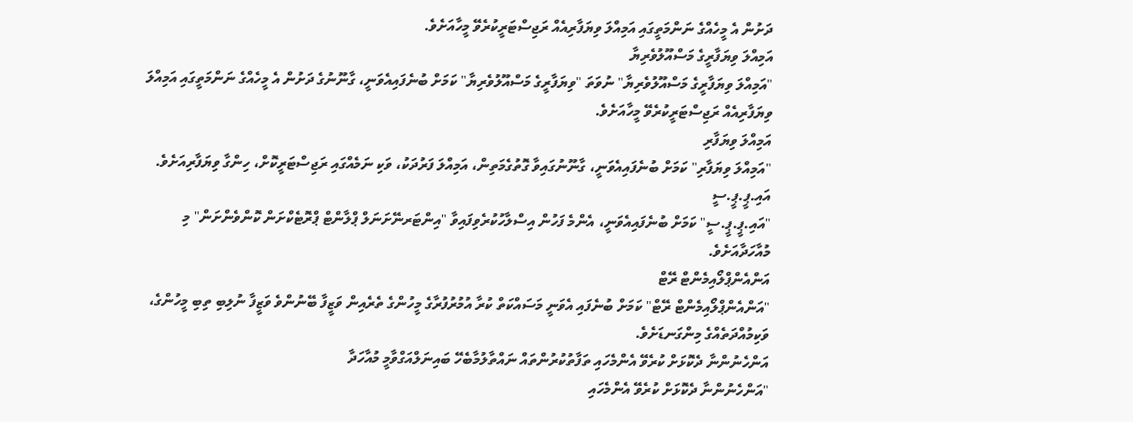ދަށުން އެ މީހެއްގެ ނަންމަތީގައި އަމިއްލަ ވިޔަފާރިއެއް ރަޖިސްޓަރީކުރެވޭ މީހާއަށެވެ.
އަމިއްލަ ވިޔަފާރީގެ މަސްއޫލުވެރިޔާ
"އަމިއްލަ ވިޔަފާރީގެ މަސްއޫލުވެރިޔާ" ނުވަތަ "ވިޔަފާރީގެ މަސްއޫލުވެރިޔާ" ކަމަށް ބުނެފައިއެވަނީ، ގާނޫނުގެ ދަށުން އެ މީހެއްގެ ނަންމަތީގައި އަމިއްލަ ވިޔަފާރިއެއް ރަޖިސްޓަރީކުރެވޭ މީހާއަށެވެ.
އަމިއްލަ ވިޔަފާރި
"އަމިއްލަ ވިޔަފާރި" ކަމަށް ބުނެފައިއެވަނީ، ގާނޫނުގައިވާ ގޮތުގެމަތިން، އަމިއްލަ ފަރުދަކު، ވަކި ނަމެއްގައި ރަޖިސްޓަރީކޮށް، ހިންގާ ވިޔަފާރިއަށެވެ.
އައި.ޕީ.ޕީ.ސީ
"އައި.ޕީ.ޕީ.ސީ" ކަމަށް ބުނެފައިއެވަނީ، އެންމެ ފަހުން އިސްލާހުކުރެވިފައިވާ "އިންޓަރނޭށަނަލް ޕްލާންޓް ޕްރޮޓެކްށަން ކޮންވެންށަން" މި މުއާހަދާއަށެވެ.
އަންއެންޕްލޯއިމެންޓް ރޭޓް
"އަންއެންޕްލޯއިމެންޓް ރޭޓް" ކަމަށް ބުނެފައި އެވަނީ މަސައްކަތް ކުރާ އުމުރުފުރާގެ މީހުންގެ ތެރެއިން ވަޒީފާ ބޭނުންވެ ވަޒީފާ ނުލިބި ތިބި މީހުންގެ، ވަކިމުއްދަތެއްގެ މިންގަނޑަށެވެ.
އަންހެނުންނާ ދެކޮޅަށް ކުރެވޭ އެންމެހައި ތަފާތުކުރުންތައް ނައްތާލުމާބެހޭ ބައިނަލްއަގްވާމީ މުއާހަދާ
"އަންހެނުންނާ ދެކޮޅަށް ކުރެވޭ އެންމެހައި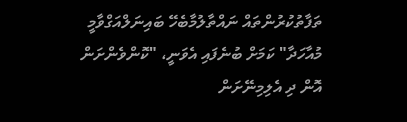ތަފާތުކުރުންތައް ނައްތާލުމާބެހޭ ބައިނަލްއަގްވާމީ މުއާހަދާ" ކަމަށް ބުނެފައި އެވަނީ، "ކޮންވެންށަން އޮން ދި އެލިމިނޭށަން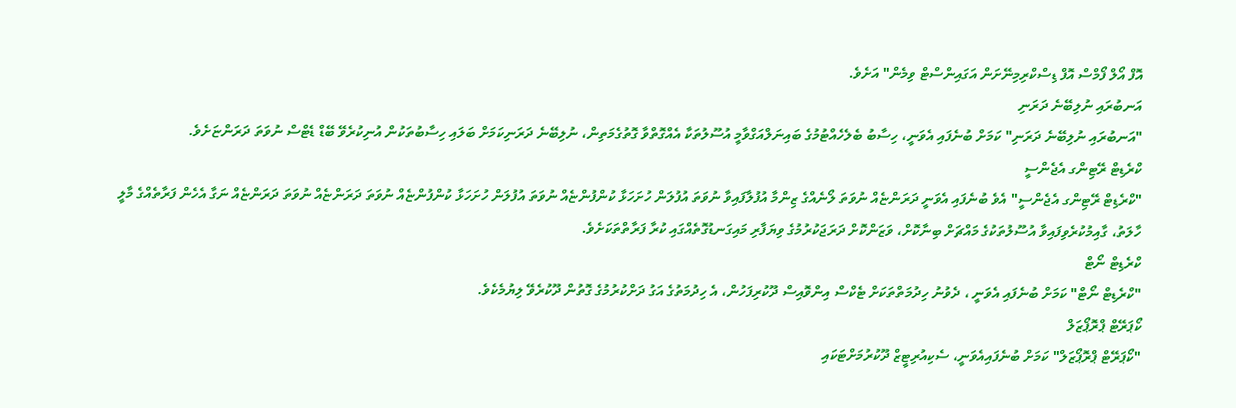އޮފް އޯލް ފޯމްސް އޮފް ޑިސްކްރިމިނޭށަން އަގައިންސްޓް ވިމެން" އަށެވެ.
އަނބުރައި ނުލިބޭނެ ދަރަނި
"އަނބުރައި ނުލިބޭނެ ދަރަނި" ކަމަށް ބުނެފައި އެވަނީ، ހިސާބު ބެލެހެއްޓުމުގެ ބައިނަލްއަގްވާމީ އުސޫލުތަކާ އެއްގޮތްވާ ގޮތުގެމަތިން، ނުލިބޭނެ ދަރަނިކަމަށް ބަލައި ހިސާބުތަކުން އުނިކުރެވޭ ބޭޑް ޑެޓްސް ނުވަތަ ދަރަންޏަށެވެ.
ކްރެޑިޓް ރޭޓިންގ އެޖެންސީ
"ކްރެޑިޓް ރޭޓިންގ އެޖެންސީ" އެވެ ބުނެފައި އެވަނީ ދަރަންޏެއް ނުވަތަ ލޯނެއްގެ ޒިންމާ އުފުލާފައިވާ ނުވަތަ އުފުލަން ހުށަހަޅާ ކުންފުންޏެއް ނުވަތަ އުފުލަން ހުށަހަޅާ ކުންފުންޏެއް ނުވަތަ ދަރަންޏެއް ނުވަތަ ދަރަންޏެއް ނަގާ އެހެން ފަރާތެއްގެ މާލީ ހާލަތު، ގާއިމުކުރެވިފައިވާ އުސޫލުތަކުގެ މައްޗަށް ބިނާކޮށް، ވަޒަންކޮށް ދަރަޖަކުރުމުގެ ވިޔަފާރި މައިގަނޑުގޮތެއްގައި ކުރާ ފަރާތްތަކަށެވެ.
ކްރެޑިޓް ނޯޓް
"ކްރެޑިޓް ނޯޓް" ކަމަށް ބުނެފައި އެވަނީ ، ދެވުނު ހިދުމަތްތަކަށް ޓެކްސް އިންވޮއިސް ދޫކުރިފަހުން، އެ ހިދުމަތުގެ އަގު ދަށްކުރުމުގެ ގޮތުން ދޫކުރެވޭ ލިޔުމެކެވެ.
ކޯޕަރޭޓް ޕްރޮޕޯޒަލް
"ކޯޕަރޭޓް ޕްރޮޕޯޒަލް" ކަމަށް ބުނެފައިއެވަނީ، ސެކިއުރިޓީޒް ދޫކުރުމަށްޓަކައި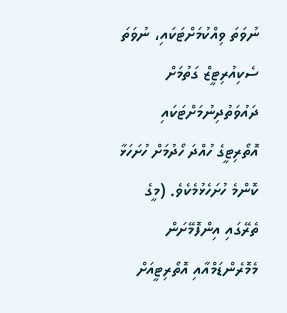ނުވަތަ ވިއްކުމަށްޓަކައި، ނުވަތަ ސެކިއުރިޓީޒް ގަތުމަށް ދައުވަތުދިނުމަށްޓަކައި އޮތޯރިޓީގެ ހުއްދަ ހޯދުމަށް ހުށަހަޅާ ކޮންމެ ހުށަހެޅުމެކެވެ. (މީގެ ތެރޭގައި އިންފޮމޭށަން މެމޮރެންޑަމްއާއި އޮތޯރިޓީއަށް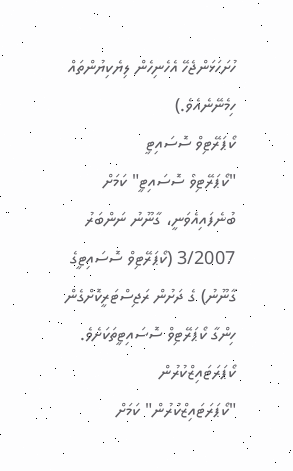ހުށަހަޅަންޖެހޭ އެހެނިހެން ލިޔެކިޔުންތައް ހިމެނޭނެއެވެ.)
ކޯޕަރޭޓިވް ސޮސައިޓީ
"ކޯޕަރޭޓިވް ސޮސައިޓީ" ކަމަށް ބުނެފައިއެވަނީ، ގާނޫނު ނަންބަރު 3/2007 (ކޯޕަރޭޓިވް ސޮސައިޓީގެ ގާނޫނު) ގެ ދަށުން ރަޖިސްޓަރީކޮށްގެން ހިންގާ ކޯޕަރޭޓިވް ސޮސައިޓީތަކަށެވެ.
ކޯޕަރަޓައިޒްކުރުން
"ކޯޕަރަޓައިޒްކުރުން" ކަމަށް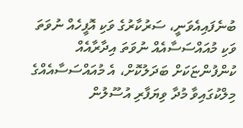ބުނެފައިއެވަނީ، ސަރުކާރުގެ ވަކި އޮފީހެއް ނުވަތަ ވަކި މުއައްސަސާއެއް ނުވަތަ އިދާރާއެއް ކުންފުންޏަކަށް ބަދަލުކޮށް، އެ މުއައްސަސާއެއްގެ މިލްކުގައިވާ މުދާ ވިޔަފާރި އުސޫލުން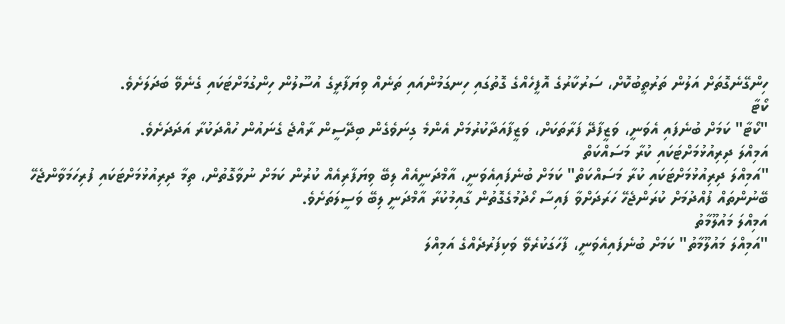ހިންގޭނެގޮތަށް އަލުން ތަރުތީބުކޮށް، ސަރުކާރުގެ އޮފީހެއްގެ ގޮތުގައި ހިނގަމުންއައި ތަނެއް ވިޔަފާރީގެ އުސޫލުން ހިންގުމަށްޓަކައި ގެނެވޭ ބަދަލަށެވެ.
ކޯޓާ
"ކޯޓާ" ކަމަށް ބުނެފައި އެވަނީ، ވަޒީފާދޭ ފަރާތަކަށް، ވަޒީފާއަދާކުރުމަށް އެންމެ ގިނަވެގެން ބިދޭސީން ރާއްޖެ ގެނައުން ހުއްދަކުރާ އަދަދަށެވެ.
އަމިއްލަ ދިރިއުޅުމަށްޓަކައި ކުރާ މަސައްކަތް
"އަމިއްލަ ދިރިއުޅުމަށްޓަކައި ކުރާ މަސައްކަތް" ކަމަށް ބުނެފައިއެވަނީ، އާމްދަނީއެއް ލިބޭ ވިޔަފާރިއެއް ކުރުން ކަމަށް ނުވާގޮތުން، ތިމާ ދިރިއުޅުމަށްޓަކައި ފުރިހަމަވާންޖެހޭ ބޭނުންތައް ފުއްދުމަށް ކުރަންޖެހޭ ހަރަދަށްވާ ފައިސާ ހޯދުމުގެގޮތުން ގާއިމުކުރާ އާމްދަނީ ލިބޭ ވަސީލަތަށެވެ.
އަމިއްލަ މައުލޫމާތު
"އަމިއްލަ މައުލޫމާތު" ކަމަށް ބުނެފައިއެވަނީ، ފާހަގަކުރެވޭ ވަކިފަރުދެއްގެ އަމިއްލަ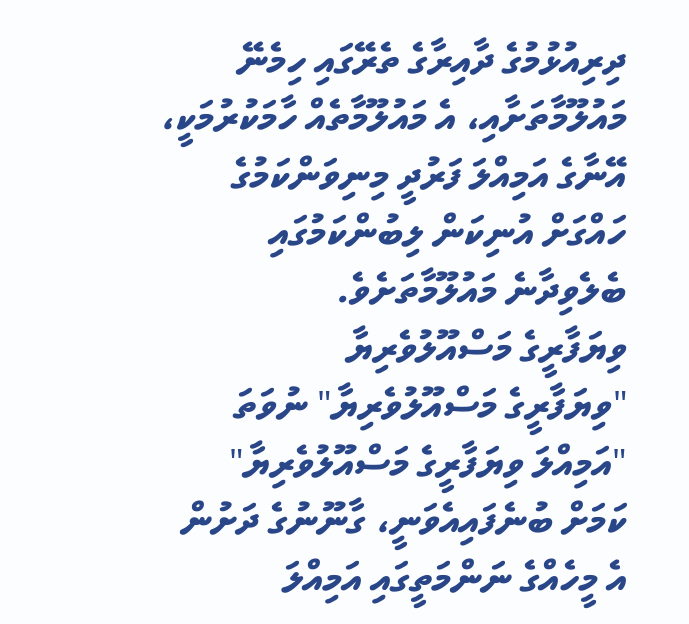ދިރިއުޅުމުގެ ދާއިރާގެ ތެރޭގައި ހިމެނޭ މައުލޫމާތަށާއި، އެ މައުލޫމާތެއް ހާމަކުރުމަކީ، އޭނާގެ އަމިއްލަ ފަރުދީ މިނިވަންކަމުގެ ހައްގަށް އުނިކަން ލިބުންކަމުގައި ބެލެވިދާނެ މައުލޫމާތަށެވެ.
ވިޔަފާރީގެ މަސްއޫލުވެރިޔާ
"ވިޔަފާރީގެ މަސްއޫލުވެރިޔާ" ނުވަތަ "އަމިއްލަ ވިޔަފާރީގެ މަސްއޫލުވެރިޔާ" ކަމަށް ބުނެފައިއެވަނީ، ގާނޫނުގެ ދަށުން އެ މީހެއްގެ ނަންމަތީގައި އަމިއްލަ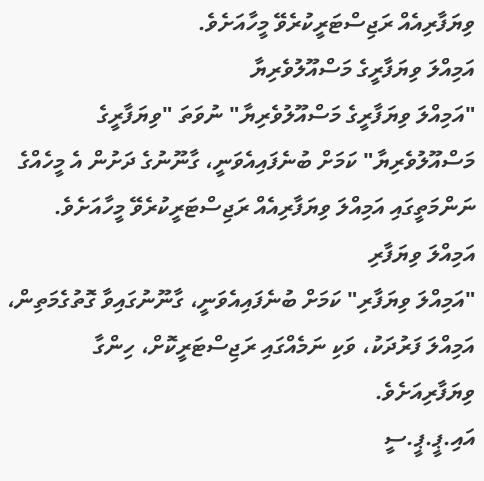ވިޔަފާރިއެއް ރަޖިސްޓަރީކުރެވޭ މީހާއަށެވެ.
އަމިއްލަ ވިޔަފާރީގެ މަސްއޫލުވެރިޔާ
"އަމިއްލަ ވިޔަފާރީގެ މަސްއޫލުވެރިޔާ" ނުވަތަ "ވިޔަފާރީގެ މަސްއޫލުވެރިޔާ" ކަމަށް ބުނެފައިއެވަނީ، ގާނޫނުގެ ދަށުން އެ މީހެއްގެ ނަންމަތީގައި އަމިއްލަ ވިޔަފާރިއެއް ރަޖިސްޓަރީކުރެވޭ މީހާއަށެވެ.
އަމިއްލަ ވިޔަފާރި
"އަމިއްލަ ވިޔަފާރި" ކަމަށް ބުނެފައިއެވަނީ، ގާނޫނުގައިވާ ގޮތުގެމަތިން، އަމިއްލަ ފަރުދަކު، ވަކި ނަމެއްގައި ރަޖިސްޓަރީކޮށް، ހިންގާ ވިޔަފާރިއަށެވެ.
އައި.ޕީ.ޕީ.ސީ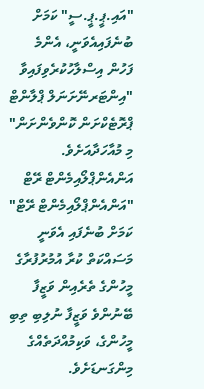"އައި.ޕީ.ޕީ.ސީ" ކަމަށް ބުނެފައިއެވަނީ، އެންމެ ފަހުން އިސްލާހުކުރެވިފައިވާ "އިންޓަރނޭށަނަލް ޕްލާންޓް ޕްރޮޓެކްށަން ކޮންވެންށަން" މި މުއާހަދާއަށެވެ.
އަންއެންޕްލޯއިމެންޓް ރޭޓް
"އަންއެންޕްލޯއިމެންޓް ރޭޓް" ކަމަށް ބުނެފައި އެވަނީ މަސައްކަތް ކުރާ އުމުރުފުރާގެ މީހުންގެ ތެރެއިން ވަޒީފާ ބޭނުންވެ ވަޒީފާ ނުލިބި ތިބި މީހުންގެ، ވަކިމުއްދަތެއްގެ މިންގަނޑަށެވެ.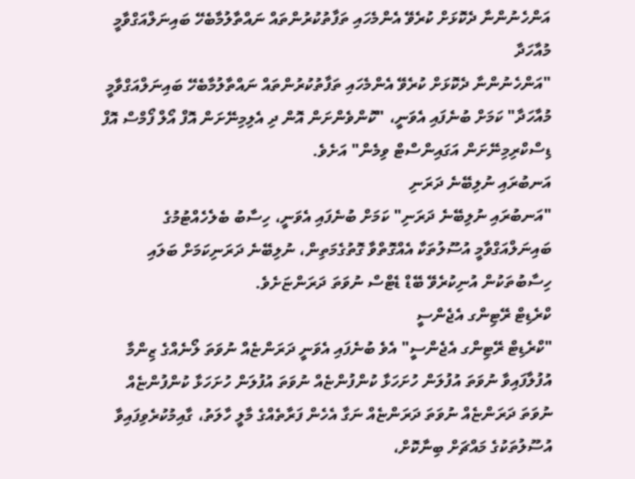އަންހެނުންނާ ދެކޮޅަށް ކުރެވޭ އެންމެހައި ތަފާތުކުރުންތައް ނައްތާލުމާބެހޭ ބައިނަލްއަގްވާމީ މުއާހަދާ
"އަންހެނުންނާ ދެކޮޅަށް ކުރެވޭ އެންމެހައި ތަފާތުކުރުންތައް ނައްތާލުމާބެހޭ ބައިނަލްއަގްވާމީ މުއާހަދާ" ކަމަށް ބުނެފައި އެވަނީ، "ކޮންވެންށަން އޮން ދި އެލިމިނޭށަން އޮފް އޯލް ފޯމްސް އޮފް ޑިސްކްރިމިނޭށަން އަގައިންސްޓް ވިމެން" އަށެވެ.
އަނބުރައި ނުލިބޭނެ ދަރަނި
"އަނބުރައި ނުލިބޭނެ ދަރަނި" ކަމަށް ބުނެފައި އެވަނީ، ހިސާބު ބެލެހެއްޓުމުގެ ބައިނަލްއަގްވާމީ އުސޫލުތަކާ އެއްގޮތްވާ ގޮތުގެމަތިން، ނުލިބޭނެ ދަރަނިކަމަށް ބަލައި ހިސާބުތަކުން އުނިކުރެވޭ ބޭޑް ޑެޓްސް ނުވަތަ ދަރަންޏަށެވެ.
ކްރެޑިޓް ރޭޓިންގ އެޖެންސީ
"ކްރެޑިޓް ރޭޓިންގ އެޖެންސީ" އެވެ ބުނެފައި އެވަނީ ދަރަންޏެއް ނުވަތަ ލޯނެއްގެ ޒިންމާ އުފުލާފައިވާ ނުވަތަ އުފުލަން ހުށަހަޅާ ކުންފުންޏެއް ނުވަތަ އުފުލަން ހުށަހަޅާ ކުންފުންޏެއް ނުވަތަ ދަރަންޏެއް ނުވަތަ ދަރަންޏެއް ނަގާ އެހެން ފަރާތެއްގެ މާލީ ހާލަތު، ގާއިމުކުރެވިފައިވާ އުސޫލުތަކުގެ މައްޗަށް ބިނާކޮށް،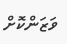ވަޒަންކޮށް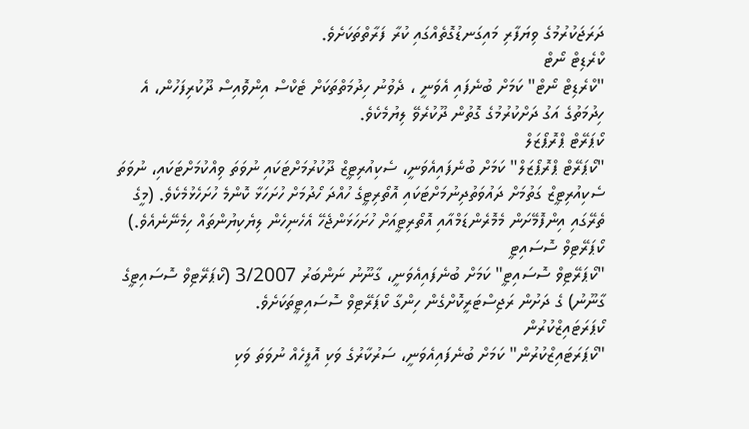ދަރަޖަކުރުމުގެ ވިޔަފާރި މައިގަނޑުގޮތެއްގައި ކުރާ ފަރާތްތަކަށެވެ.
ކްރެޑިޓް ނޯޓް
"ކްރެޑިޓް ނޯޓް" ކަމަށް ބުނެފައި އެވަނީ ، ދެވުނު ހިދުމަތްތަކަށް ޓެކްސް އިންވޮއިސް ދޫކުރިފަހުން، އެ ހިދުމަތުގެ އަގު ދަށްކުރުމުގެ ގޮތުން ދޫކުރެވޭ ލިޔުމެކެވެ.
ކޯޕަރޭޓް ޕްރޮޕޯޒަލް
"ކޯޕަރޭޓް ޕްރޮޕޯޒަލް" ކަމަށް ބުނެފައިއެވަނީ، ސެކިއުރިޓީޒް ދޫކުރުމަށްޓަކައި ނުވަތަ ވިއްކުމަށްޓަކައި، ނުވަތަ ސެކިއުރިޓީޒް ގަތުމަށް ދައުވަތުދިނުމަށްޓަކައި އޮތޯރިޓީގެ ހުއްދަ ހޯދުމަށް ހުށަހަޅާ ކޮންމެ ހުށަހެޅުމެކެވެ. (މީގެ ތެރޭގައި އިންފޮމޭށަން މެމޮރެންޑަމްއާއި އޮތޯރިޓީއަށް ހުށަހަޅަންޖެހޭ އެހެނިހެން ލިޔެކިޔުންތައް ހިމެނޭނެއެވެ.)
ކޯޕަރޭޓިވް ސޮސައިޓީ
"ކޯޕަރޭޓިވް ސޮސައިޓީ" ކަމަށް ބުނެފައިއެވަނީ، ގާނޫނު ނަންބަރު 3/2007 (ކޯޕަރޭޓިވް ސޮސައިޓީގެ ގާނޫނު) ގެ ދަށުން ރަޖިސްޓަރީކޮށްގެން ހިންގާ ކޯޕަރޭޓިވް ސޮސައިޓީތަކަށެވެ.
ކޯޕަރަޓައިޒްކުރުން
"ކޯޕަރަޓައިޒްކުރުން" ކަމަށް ބުނެފައިއެވަނީ، ސަރުކާރުގެ ވަކި އޮފީހެއް ނުވަތަ ވަކި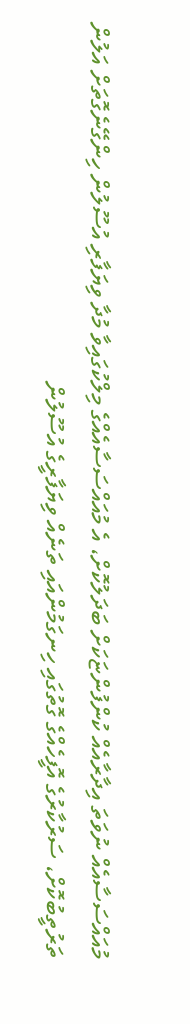މުއައްސަސާއެއް ނުވަތަ އިދާރާއެއް ކުންފުންޏަކަށް ބަދަލުކޮށް، އެ މުއައްސަސާއެއްގެ މިލްކުގައިވާ މުދާ ވިޔަފާރި އުސޫލުން ހިންގޭނެގޮތަށް އަލުން ތަރުތީބުކޮށް، ސަރުކާރުގެ އޮފީހެއްގެ ގޮތުގައި ހިނގަމުންއައި ތަނެއް ވިޔަފާރީގެ އުސޫލުން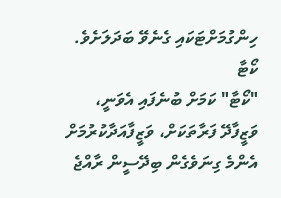ހިންގުމަށްޓަކައި ގެނެވޭ ބަދަލަށެވެ.
ކޯޓާ
"ކޯޓާ" ކަމަށް ބުނެފައި އެވަނީ، ވަޒީފާދޭ ފަރާތަކަށް، ވަޒީފާއަދާކުރުމަށް އެންމެ ގިނަވެގެން ބިދޭސީން ރާއްޖެ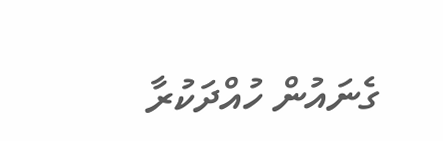ގެނައުން ހުއްދަކުރާ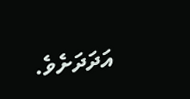އަދަދަށެވެ.